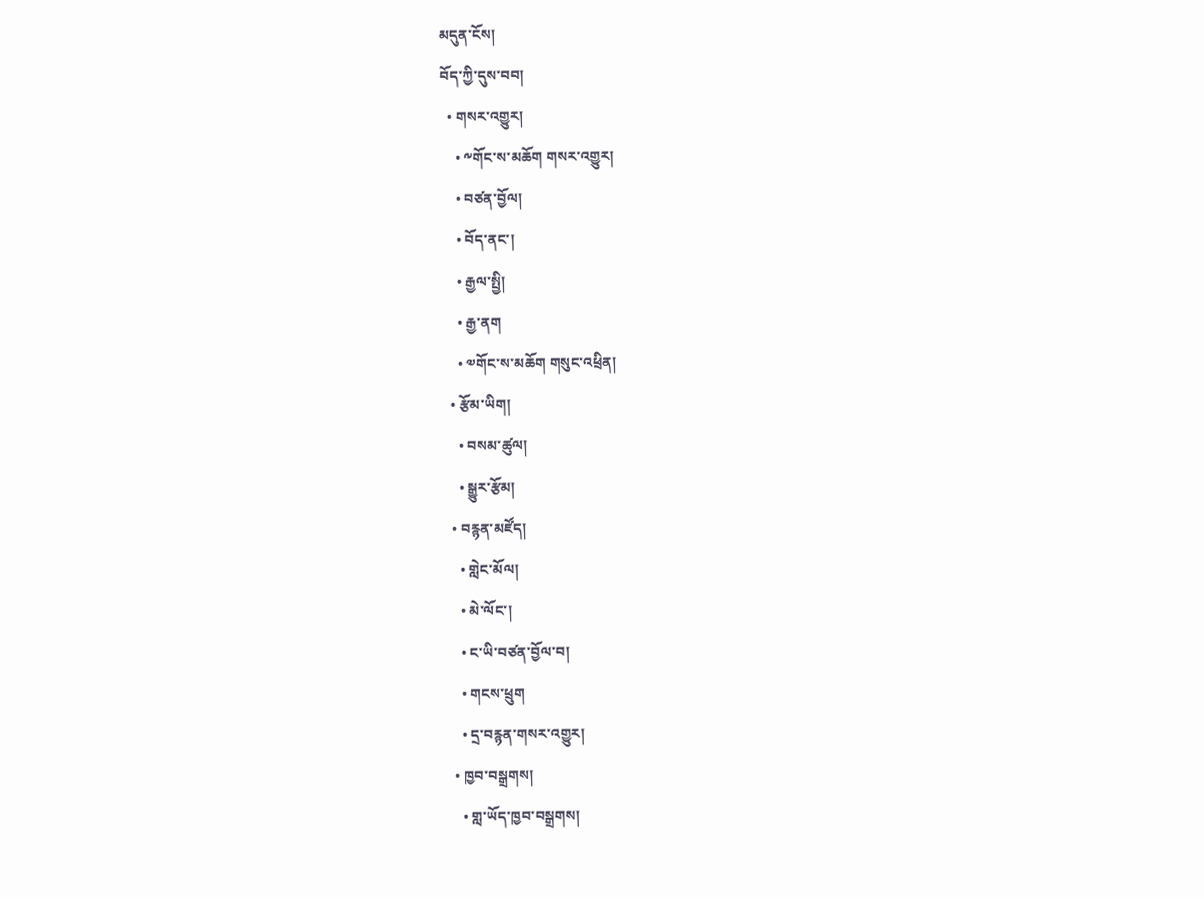མདུན་ངོས།
བོད་ཀྱི་དུས་བབ།
  • གསར་འགྱུར།
    • ༸གོང་ས་མཆོག གསར་འགྱུར།
    • བཙན་བྱོལ།
    • བོད་ནང་།
    • རྒྱལ་སྤྱི།
    • རྒྱ་ནག
    • ༧གོང་ས་མཆོག གསུང་འཕྲིན།
  • རྩོམ་ཡིག།
    • བསམ་ཚུལ།
    • སྒྱུར་རྩོམ།
  • བརྙན་མཛོད།
    • གླེང་མོལ།
    • མེ་ལོང་།
    • ང་ཡི་བཙན་བྱོལ་བ།
    • གངས་ཕྲུག
    • དྲ་བརྙན་གསར་འགྱུར།
  • ཁྱབ་བསྒྲགས།
    • གླ་ཡོད་ཁྱབ་བསྒྲགས།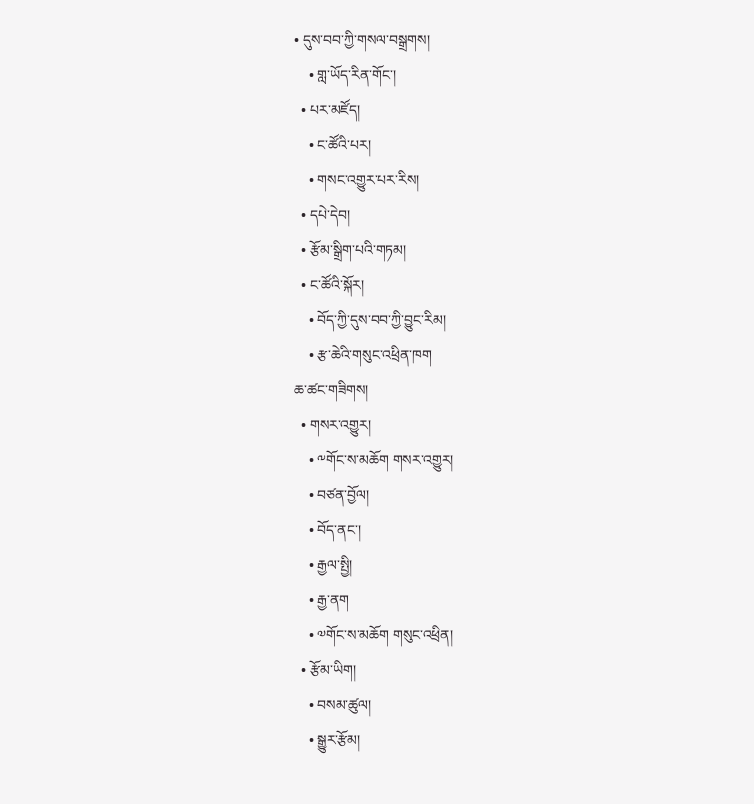• དུས་བབ་ཀྱི་གསལ་བསྒྲགས།
    • གླ་ཡོད་རིན་གོང་།
  • པར་མཛོད།
    • ང་ཚོའི་པར།
    • གསང་འགྱུར་པར་རིས།
  • དཔེ་དེབ།
  • རྩོམ་སྒྲིག་པའི་གཏམ།
  • ང་ཚོའི་སྐོར།
    • བོད་ཀྱི་དུས་བབ་ཀྱི་བྱུང་རིམ།
    • རྩ་ཆེའི་གསུང་འཕྲིན་ཁག
ཆ་ཚང་གཟིགས།
  • གསར་འགྱུར།
    • ༸གོང་ས་མཆོག གསར་འགྱུར།
    • བཙན་བྱོལ།
    • བོད་ནང་།
    • རྒྱལ་སྤྱི།
    • རྒྱ་ནག
    • ༧གོང་ས་མཆོག གསུང་འཕྲིན།
  • རྩོམ་ཡིག།
    • བསམ་ཚུལ།
    • སྒྱུར་རྩོམ།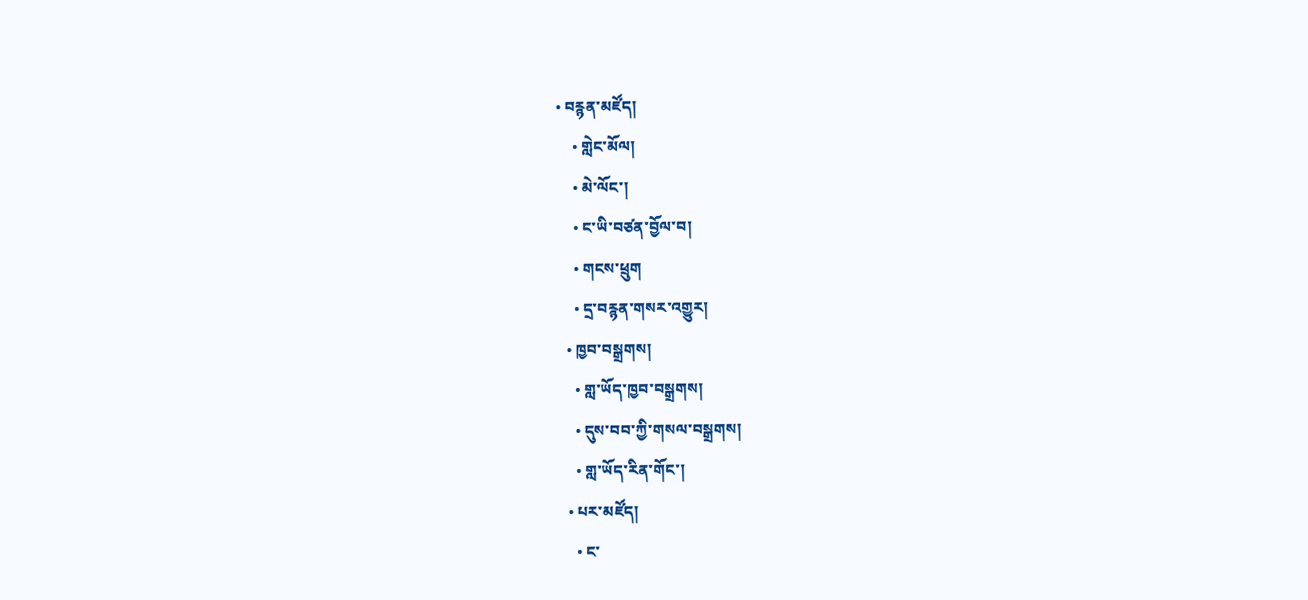• བརྙན་མཛོད།
    • གླེང་མོལ།
    • མེ་ལོང་།
    • ང་ཡི་བཙན་བྱོལ་བ།
    • གངས་ཕྲུག
    • དྲ་བརྙན་གསར་འགྱུར།
  • ཁྱབ་བསྒྲགས།
    • གླ་ཡོད་ཁྱབ་བསྒྲགས།
    • དུས་བབ་ཀྱི་གསལ་བསྒྲགས།
    • གླ་ཡོད་རིན་གོང་།
  • པར་མཛོད།
    • ང་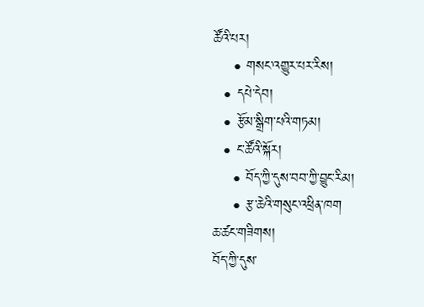ཚོའི་པར།
    • གསང་འགྱུར་པར་རིས།
  • དཔེ་དེབ།
  • རྩོམ་སྒྲིག་པའི་གཏམ།
  • ང་ཚོའི་སྐོར།
    • བོད་ཀྱི་དུས་བབ་ཀྱི་བྱུང་རིམ།
    • རྩ་ཆེའི་གསུང་འཕྲིན་ཁག
ཆ་ཚང་གཟིགས།
བོད་ཀྱི་དུས་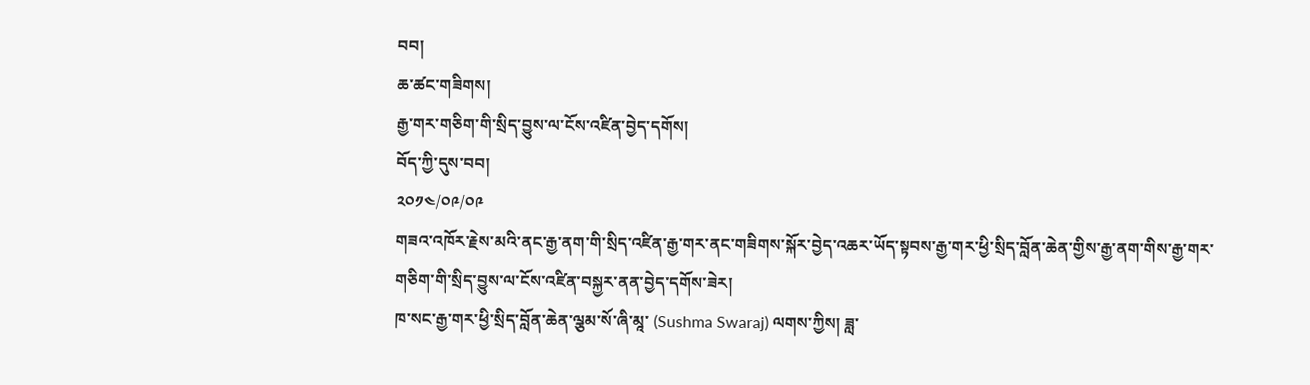བབ།
ཆ་ཚང་གཟིགས།
རྒྱ་གར་གཅིག་གི་སྲིད་བྱུས་ལ་ངོས་འཛིན་བྱེད་དགོས།
བོད་ཀྱི་དུས་བབ།
༢༠༡༤/༠༩/༠༩
གཟའ་འཁོར་རྗེས་མའི་ནང་རྒྱ་ནག་གི་སྲིད་འཛིན་རྒྱ་གར་ནང་གཟིགས་སྐོར་བྱེད་འཆར་ཡོད་སྟབས་རྒྱ་གར་ཕྱི་སྲིད་བློན་ཆེན་གྱིས་རྒྱ་ནག་གིས་རྒྱ་གར་གཅིག་གི་སྲིད་བྱུས་ལ་ངོས་འཛིན་བསྐྱར་ནན་བྱེད་དགོས་ཟེར།
ཁ་སང་རྒྱ་གར་ཕྱི་སྲིད་བློན་ཆེན་ལྕམ་སོ་ཞི་མཱ་ (Sushma Swaraj) ལགས་ཀྱིས། ཟླ་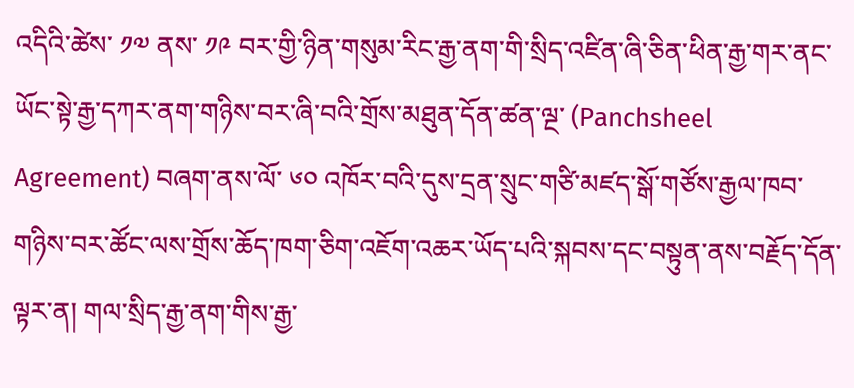འདིའི་ཚེས་ ༡༧ ནས་ ༡༩ བར་གྱི་ཉིན་གསུམ་རིང་རྒྱ་ནག་གི་སྲིད་འཛིན་ཞི་ཅིན་ཕིན་རྒྱ་གར་ནང་ཡོང་སྟེ་རྒྱ་དཀར་ནག་གཉིས་བར་ཞི་བའི་གྲོས་མཐུན་དོན་ཚན་ལྔ་ (Panchsheel Agreement) བཞག་ནས་ལོ་ ༦༠ འཁོར་བའི་དུས་དྲན་སྲུང་གཙི་མཛད་སྒོ་གཙོས་རྒྱལ་ཁབ་གཉིས་བར་ཚོང་ལས་གྲོས་ཆོད་ཁག་ཅིག་འཇོག་འཆར་ཡོད་པའི་སྐབས་དང་བསྟུན་ནས་བརྗོད་དོན་ལྟར་ན། གལ་སྲིད་རྒྱ་ནག་གིས་རྒྱ་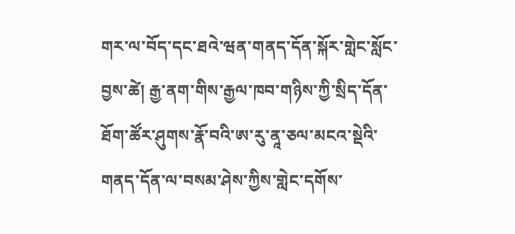གར་ལ་བོད་དང་ཐའེ་ཝན་གནད་དོན་སྐོར་གླེང་སློང་བྱས་ཚེ། རྒྱ་ནག་གིས་རྒྱལ་ཁབ་གཉིས་ཀྱི་སྲིད་དོན་ཐོག་ཚོར་ཤུགས་རྣོ་བའི་ཨ་རུ་ནཱ་ཅལ་མངའ་སྡེའི་གནད་དོན་ལ་བསམ་ཤེས་ཀྱིས་གླེང་དགོས་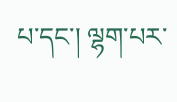པ་དང་། ལྷག་པར་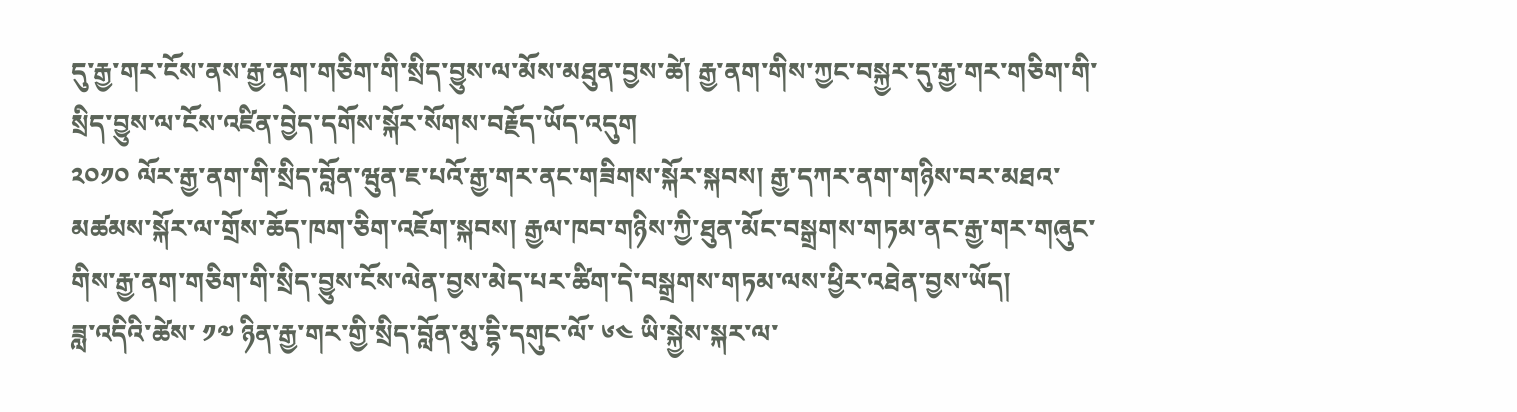དུ་རྒྱ་གར་ངོས་ནས་རྒྱ་ནག་གཅིག་གི་སྲིད་བྱུས་ལ་མོས་མཐུན་བྱས་ཚེ། རྒྱ་ནག་གིས་ཀྱང་བསྐྱར་དུ་རྒྱ་གར་གཅིག་གི་སྲིད་བྱུས་ལ་ངོས་འཛིན་བྱེད་དགོས་སྐོར་སོགས་བརྗོད་ཡོད་འདུག
༢༠༡༠ ལོར་རྒྱ་ནག་གི་སྲིད་བློན་ཝུན་ཇ་པའོ་རྒྱ་གར་ནང་གཟིགས་སྐོར་སྐབས། རྒྱ་དཀར་ནག་གཉིས་བར་མཐའ་མཚམས་སྐོར་ལ་གྲོས་ཆོད་ཁག་ཅིག་འཇོག་སྐབས། རྒྱལ་ཁབ་གཉིས་ཀྱི་ཐུན་མོང་བསྒྲགས་གཏམ་ནང་རྒྱ་གར་གཞུང་གིས་རྒྱ་ནག་གཅིག་གི་སྲིད་བྱུས་ངོས་ལེན་བྱས་མེད་པར་ཚིག་དེ་བསྒྲགས་གཏམ་ལས་ཕྱིར་འཐེན་བྱས་ཡོད།
ཟླ་འདིའི་ཚེས་ ༡༧ ཉིན་རྒྱ་གར་གྱི་སྲིད་བློན་མུ་དྷི་དགུང་ལོ་ ༦༤ ཡི་སྐྱེས་སྐར་ལ་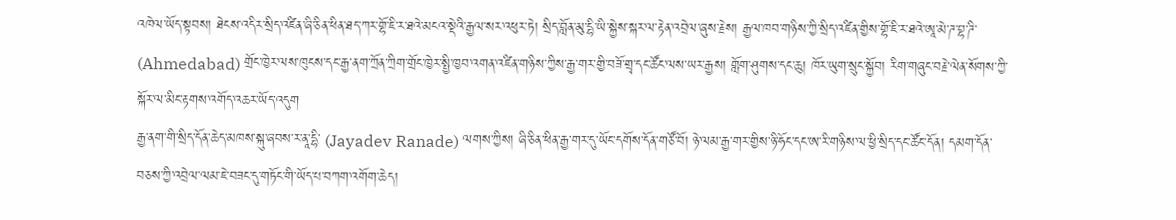འཁེལ་ཡོད་སྟབས། ཐེངས་འདིར་སྲིད་འཛིན་ཞི་ཅིན་ཕིན་ཐད་ཀར་གྷོ་ཇི་ར་ཐའེ་མངའ་སྡེའི་རྒྱལ་སར་འཕུར་ཏེ། སྲིད་བློན་མུ་དྷི་ཡི་སྐྱེས་སྐར་ལ་རྟེན་འབྲེལ་ཞུས་རྗེས། རྒྱལ་ཁབ་གཉིས་ཀྱི་སྲིད་འཛིན་གྱིས་གྷོ་ཇི་ར་ཐའེ་ཨཱ་མེ་ཌ་བྷ་ཌི་ (Ahmedabad) གྲོང་ཁྱེར་ལས་ཁུངས་དང་རྒྱ་ནག་ཀྲོན་ཀྲིག་གྲོང་ཁྱེར་སྤྱི་ཁྱབ་འགན་འཛིན་གཉིས་ཀྱིས་རྒྱ་གར་གྱི་བཟོ་གྲྭ་དང་ཚོང་ལས་ཡར་རྒྱས། གློག་ཤུགས་དང་ཆུ། ཁོར་ཡུག་སྲུང་སྐྱོབ། རིག་གཞུང་བརྗེ་ལེན་སོགས་ཀྱི་སྐོར་ལ་མིང་རྟགས་འགོད་འཆར་ཡོད་འདུག
རྒྱ་ནག་གི་སྲིད་དོན་ཆེད་མཁས་སྐུ་ཞབས་ར་ནཱ་དྷི་ (Jayadev Ranade) ལགས་ཀྱིས། ཞི་ཅིན་ཕིན་རྒྱ་གར་དུ་ཡོང་དགོས་དོན་གཙོ་བོ། ཉེ་ལམ་རྒྱ་གར་གྱིས་ཉི་ཧོང་དང་ཨ་རི་གཉིས་ལ་ཕྱི་སྲིད་དང་ཚོང་དོན། དམག་དོན་བཅས་ཀྱི་འབྲེལ་ལམ་ཇེ་བཟང་དུ་གཏོང་གི་ཡོད་པ་བཀག་འགོག་ཆེད།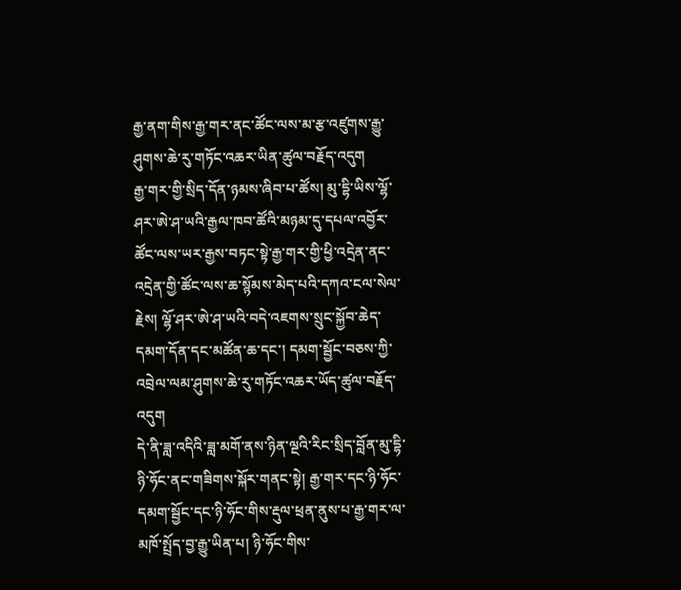རྒྱ་ནག་གིས་རྒྱ་གར་ནང་ཚོང་ལས་མ་རྩ་འཛུགས་རྒྱུ་ཤུགས་ཆེ་རུ་གཏོང་འཆར་ཡིན་ཚུལ་བརྗོད་འདུག
རྒྱ་གར་གྱི་སྲིད་དོན་ཉམས་ཞིབ་པ་ཚོས། མུ་དྷི་ཡིས་ལྷོ་ཤར་ཨེ་ཤ་ཡའི་རྒྱལ་ཁབ་ཚོའི་མཉམ་དུ་དཔལ་འབྱོར་ཚོང་ལས་ཡར་རྒྱས་བཏང་སྟེ་རྒྱ་གར་གྱི་ཕྱི་འདྲེན་ནང་འདྲེན་གྱི་ཚོང་ལས་ཆ་སྙོམས་མེད་པའི་དཀའ་ངལ་སེལ་རྗེས། ལྷོ་ཤར་ཨེ་ཤ་ཡའི་བདེ་འཇགས་སྲུང་སྐྱོབ་ཆེད་དམག་དོན་དང་མཚོན་ཆ་དང་། དམག་སྦྱོང་བཅས་ཀྱི་འབྲེལ་ལམ་ཤུགས་ཆེ་རུ་གཏོང་འཆར་ཡོད་ཚུལ་བརྗོད་འདུག
དེ་ནི་ཟླ་འདིའི་ཟླ་མགོ་ནས་ཉིན་ལྔའི་རིང་སྲིད་བློན་མུ་དྷི་ཉི་ཧོང་ནང་གཟིགས་སྐོར་གནང་སྟེ། རྒྱ་གར་དང་ཉི་ཧོང་དམག་སྦྱོང་དང་ཉི་ཧོང་གིས་རྡུལ་ཕྲན་ནུས་པ་རྒྱ་གར་ལ་མཁོ་སྤྲོད་བྱ་རྒྱུ་ཡིན་པ། ཉི་ཧོང་གིས་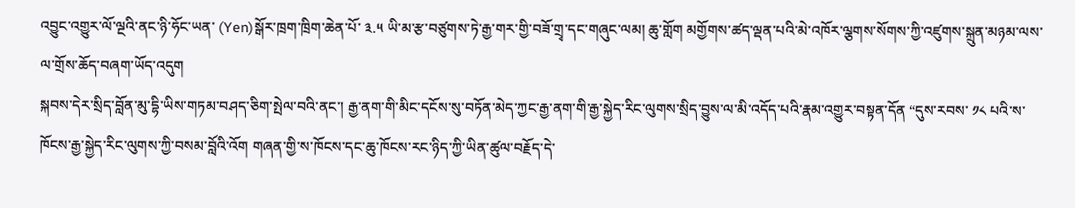འབྱུང་འགྱུར་ལོ་ལྔའི་ནང་ཉི་ཧོང་ཡན་ (Yen)སྒོར་ཁྲག་ཁྲིག་ཆེན་པོ་ ༣.༥ ཡི་མ་རྩ་བཙུགས་ཏེ་རྒྱ་གར་གྱི་བཟོ་གྲྭ་དང་གཞུང་ལམ། ཆུ་གློག མགྱོགས་ཚད་ལྡན་པའི་མེ་འཁོར་ལྕགས་སོགས་ཀྱི་འཛུགས་སྐྲུན་མཉམ་ལས་ལ་གྲོས་ཆོད་བཞག་ཡོད་འདུག
སྐབས་དེར་སྲིད་བློན་མུ་དྷི་ཡིས་གཏམ་བཤད་ཅིག་སྤེལ་བའི་ནང་། རྒྱ་ནག་གི་མིང་དངོས་སུ་བཏོན་མེད་ཀྱང་རྒྱ་ནག་གི་རྒྱ་སྐྱེད་རིང་ལུགས་སྲིད་བྱུས་ལ་མི་འདོད་པའི་རྣམ་འགྱུར་བསྟན་དོན “དུས་རབས་ ༡༨ པའི་ས་ཁོངས་རྒྱ་སྐྱེད་རིང་ལུགས་ཀྱི་བསམ་བློའི་འོག གཞན་གྱི་ས་ཁོངས་དང་ཆུ་ཁོངས་རང་ཉིད་ཀྱི་ཡིན་ཚུལ་བརྗོད་དེ་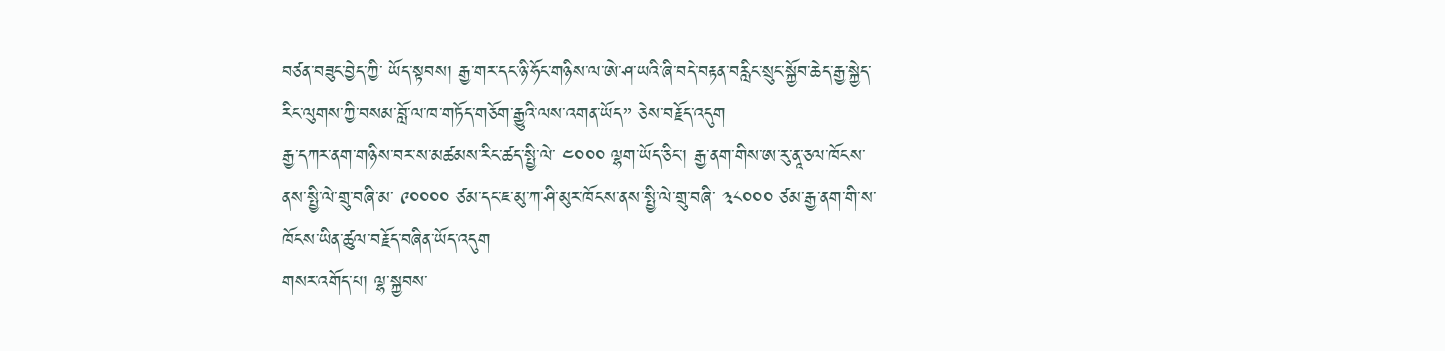བཙན་བཟུང་བྱེད་ཀྱི་ ཡོད་སྟབས། རྒྱ་གར་དང་ཉི་ཧོང་གཉིས་ལ་ཨེ་ཤ་ཡའི་ཞི་བདེ་བརྟན་བརླིང་སྲུང་སྐྱོབ་ཆེད་རྒྱ་སྐྱེད་རིང་ལུགས་ཀྱི་བསམ་བློ་ལ་ཁ་གཏོད་གཅོག་རྒྱུའི་ལས་འགན་ཡོད” ཅེས་བརྗོད་འདུག
རྒྱ་དཀར་ནག་གཉིས་བར་ས་མཚམས་རིང་ཚད་སྤྱི་ལེ་ ༤༠༠༠ ལྷག་ཡོད་ཅིང་། རྒྱ་ནག་གིས་ཨ་རུ་ནཱ་ཅལ་ཁོངས་ནས་སྤྱི་ལེ་གྲུ་བཞི་མ་ ༩༠༠༠༠ ཙམ་དང་ཇ་མུ་ཀ་ཤི་མུར་ཁོངས་ནས་སྤྱི་ལེ་གྲུ་བཞི་ ༣༨༠༠༠ ཙམ་རྒྱ་ནག་གི་ས་ཁོངས་ཡིན་ཚུལ་བརྗོད་བཞིན་ཡོད་འདུག
གསར་འགོད་པ། ལྷ་སྐྱབས་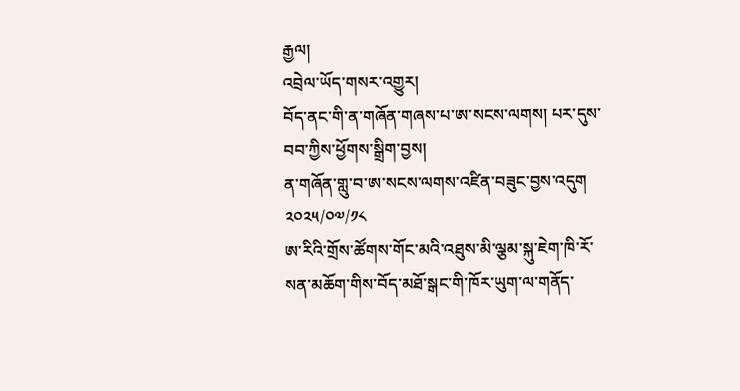རྒྱལ།
འབྲེལ་ཡོད་གསར་འགྱུར།
བོད་ནང་གི་ན་གཞོན་གཞས་པ་ཨ་སངས་ལགས། པར་དུས་བབ་ཀྱིས་ཕྱོགས་སྒྲིག་བྱས།
ན་གཞོན་གླུ་བ་ཨ་སངས་ལགས་འཛིན་བཟུང་བྱས་འདུག
༢༠༢༥/༠༧/༡༨
ཨ་རིའི་གྲོས་ཚོགས་གོང་མའི་འཐུས་མི་ལྕམ་སྐུ་ཇེག་ཁི་རོ་སན་མཆོག་གིས་བོད་མཐོ་སྒང་གི་ཁོར་ཡུག་ལ་གནོད་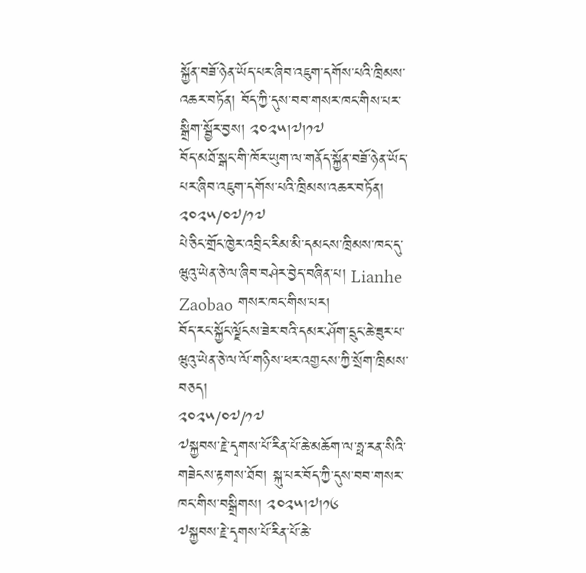སྐྱོན་བཟོ་ཉེན་ཡོད་པར་ཞིབ་འཇུག་དགོས་པའི་ཁྲིམས་འཆར་བཏོན། བོད་ཀྱི་དུས་བབ་གསར་ཁང་གིས་པར་སྒྲིག་སྦྱོར་བྱས། ༢༠༢༥།༧།༡༧
བོད་མཐོ་སྒང་གི་ཁོར་ཡུག་ལ་གནོད་སྐྱོན་བཟོ་ཉེན་ཡོད་པར་ཞིབ་འཇུག་དགོས་པའི་ཁྲིམས་འཆར་བཏོན།
༢༠༢༥/༠༧/༡༧
པེ་ཅིང་གྲོང་ཁྱེར་འབྲིང་རིམ་མི་དམངས་ཁྲིམས་ཁང་དུ་ཝུའུ་ཡེན་ཅེ་ལ་ཞིབ་བཤེར་བྱེད་བཞིན་པ། Lianhe Zaobao གསར་ཁང་གིས་པར།
བོད་རང་སྐྱོང་ལྗོངས་ཟེར་བའི་དམར་ཤོག་དྲུང་ཆེ་ཟུར་པ་ཝུའུ་ཡེན་ཅེ་ལ་ལོ་གཉིས་ཕར་འགྱངས་ཀྱི་སྲོག་ཁྲིམས་བཅད།
༢༠༢༥/༠༧/༡༧
༧སྐྱབས་རྗེ་དྭགས་པོ་རིན་པོ་ཆེ་མཆོག་ལ་ཧྥ་རན་སིའི་གཟེངས་རྟགས་ཐོབ། སྐུ་པར་བོད་ཀྱི་དུས་བབ་གསར་ཁང་གིས་བསྒྲིགས། ༢༠༢༥།༧།༡༦
༧སྐྱབས་རྗེ་དྭགས་པོ་རིན་པོ་ཆེ་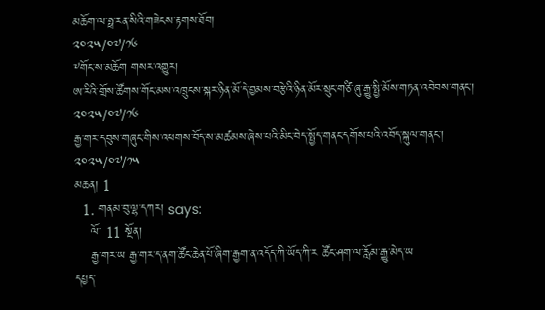མཆོག་ལ་ཧྥ་རན་སིའི་གཟེངས་རྟགས་ཐོབ།
༢༠༢༥/༠༧/༡༦
༸གོང་ས་མཆོག གསར་འགྱུར།
ཨ་རིའི་གྲོས་ཚོགས་གོང་མས་འཁྲུངས་སྐར་ཉིན་མོ་དེ་བྱམས་བརྩེའི་ཉིན་མོར་སྲུང་གཙི་ཞུ་རྒྱུ་སྤྱི་མོས་གཏན་འབེབས་གནང་།
༢༠༢༥/༠༧/༡༦
རྒྱ་གར་དབུས་གཞུང་གིས་འཕགས་བོད་ས་མཚམས་ཞེས་པའི་མིང་བེད་སྤྱོད་གནང་དགོས་པའི་འབོད་སྐུལ་གནང་།
༢༠༢༥/༠༧/༡༥
མཆན། 1
  1. གནམ་བུ་ལྷ་དཀར། says:
    ལོ་ 11 སྔོན།
    རྒྱ་གར་ཡ རྒྱ་གར་ད་ནག་ཚོང་ཆེན་པོ་ཞིག་རྒྱག་ན་འདོད་ཀི་ཡོད་ཀི་ར ཚོང་ཤག་ལ་རློམ་རྒྱུ་མེད་ཡ
དཔྱད་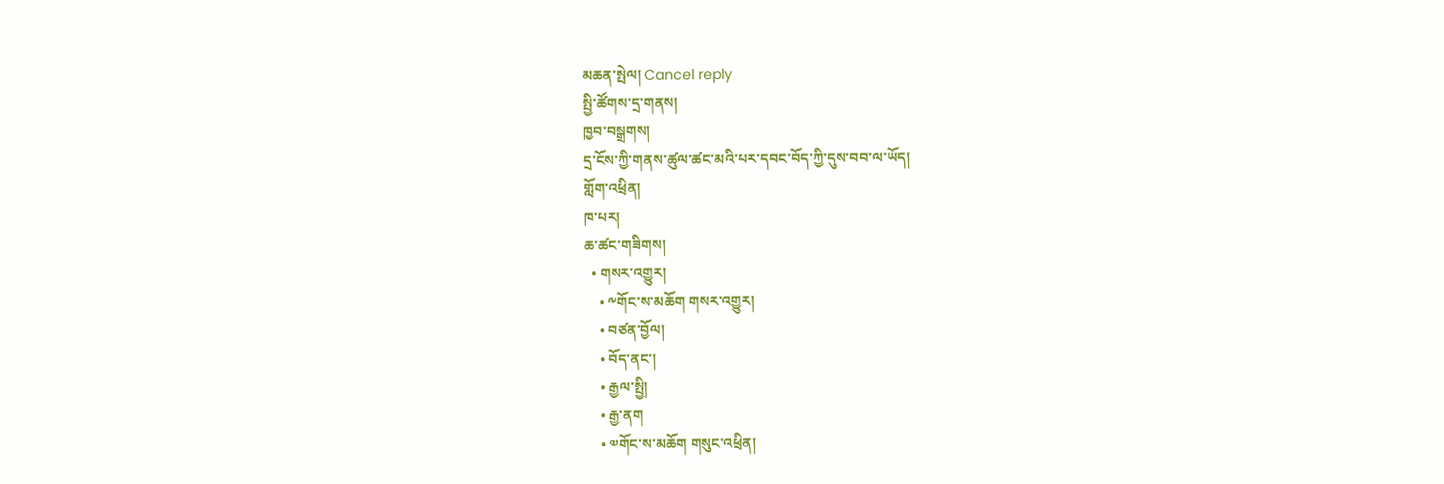མཆན་སྤེལ། Cancel reply
སྤྱི་ཚོགས་དྲ་གནས།
ཁྱབ་བསྒྲགས།
དྲ་ངོས་ཀྱི་གནས་ཚུལ་ཚང་མའི་པར་དབང་བོད་ཀྱི་དུས་བབ་ལ་ཡོད།
གློག་འཕྲིན།
ཁ་པར།
ཆ་ཚང་གཟིགས།
  • གསར་འགྱུར།
    • ༸གོང་ས་མཆོག གསར་འགྱུར།
    • བཙན་བྱོལ།
    • བོད་ནང་།
    • རྒྱལ་སྤྱི།
    • རྒྱ་ནག
    • ༧གོང་ས་མཆོག གསུང་འཕྲིན།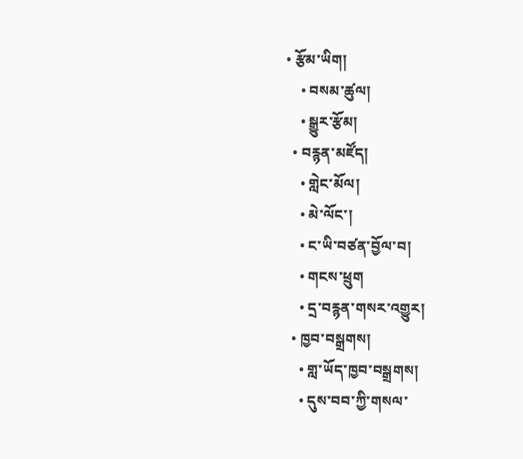• རྩོམ་ཡིག།
    • བསམ་ཚུལ།
    • སྒྱུར་རྩོམ།
  • བརྙན་མཛོད།
    • གླེང་མོལ།
    • མེ་ལོང་།
    • ང་ཡི་བཙན་བྱོལ་བ།
    • གངས་ཕྲུག
    • དྲ་བརྙན་གསར་འགྱུར།
  • ཁྱབ་བསྒྲགས།
    • གླ་ཡོད་ཁྱབ་བསྒྲགས།
    • དུས་བབ་ཀྱི་གསལ་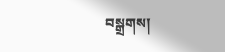བསྒྲགས།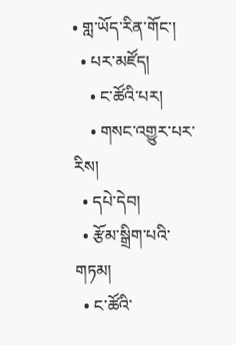• གླ་ཡོད་རིན་གོང་།
  • པར་མཛོད།
    • ང་ཚོའི་པར།
    • གསང་འགྱུར་པར་རིས།
  • དཔེ་དེབ།
  • རྩོམ་སྒྲིག་པའི་གཏམ།
  • ང་ཚོའི་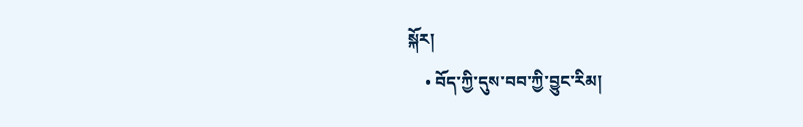སྐོར།
    • བོད་ཀྱི་དུས་བབ་ཀྱི་བྱུང་རིམ།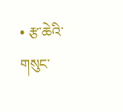• རྩ་ཆེའི་གསུང་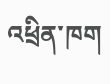འཕྲིན་ཁག